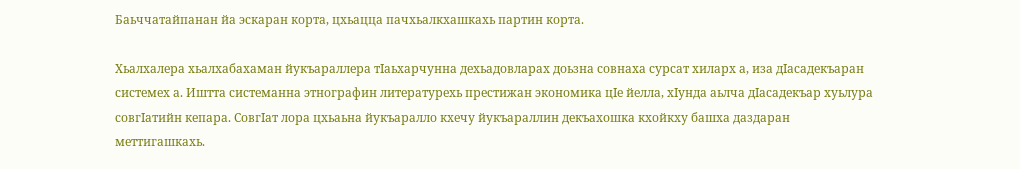Баьччатайпанан йа эскаран корта, цхьацца пачхьалкхашкахь партин корта.

Хьалхалера хьалхабахаман йукъараллера тӀаьхарчунна дехьадовларах доьзна совнаха сурсат хиларх а, иза дӀасадекъаран системех а. Иштта системанна этнографин литературехь престижан экономика цӀе йелла, хӀунда аьлча дӀасадекъар хуьлура совгӀатийн кепара. СовгӀат лора цхьаьна йукъаралло кхечу йукъараллин декъахошка кхойкху башха даздаран меттигашкахь.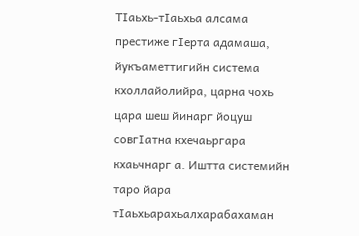ТӀаьхь-тӀаьхьа алсама престиже гӀерта адамаша, йукъаметтигийн система кхоллайолийра, царна чохь цара шеш йинарг йоцуш совгӀатна кхечаьргара кхаьчнарг а. Иштта системийн таро йара тӀаьхьарахьалхарабахаман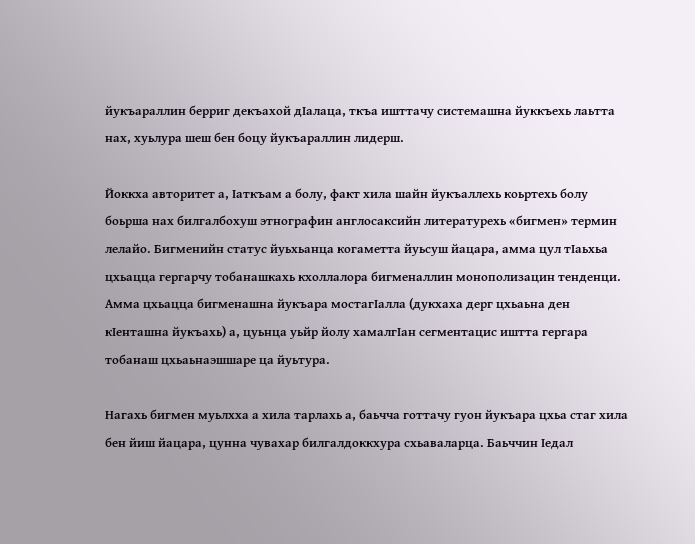йукъараллин берриг декъахой дӀалаца, ткъа ишттачу системашна йуккъехь лаьтта нах, хуьлура шеш бен боцу йукъараллин лидерш.

Йоккха авторитет а, Ӏаткъам а болу, факт хила шайн йукъаллехь коьртехь болу боьрша нах билгалбохуш этнографин англосаксийн литературехь «бигмен» термин лелайо. Бигменийн статус йуьхьанца когаметта йуьсуш йацара, амма цул тӀаьхьа цхьацца гергарчу тобанашкахь кхоллалора бигменаллин монополизацин тенденци. Амма цхьацца бигменашна йукъара мостагӀалла (дукхаха дерг цхьаьна ден кӀенташна йукъахь) а, цуьнца уьйр йолу хамалгӀан сегментацис иштта гергара тобанаш цхьаьнаэшшаре ца йуьтура.

Нагахь бигмен муьлхха а хила тарлахь а, баьчча готтачу гуон йукъара цхьа стаг хила бен йиш йацара, цунна чувахар билгалдоккхура схьаваларца. Баьччин Ӏедал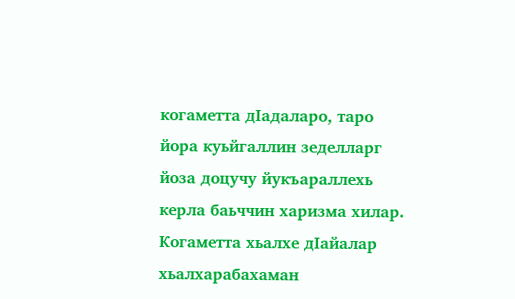когаметта дӀадаларо, таро йора куьйгаллин зеделларг йоза доцучу йукъараллехь керла баьччин харизма хилар. Когаметта хьалхе дӀайалар хьалхарабахаман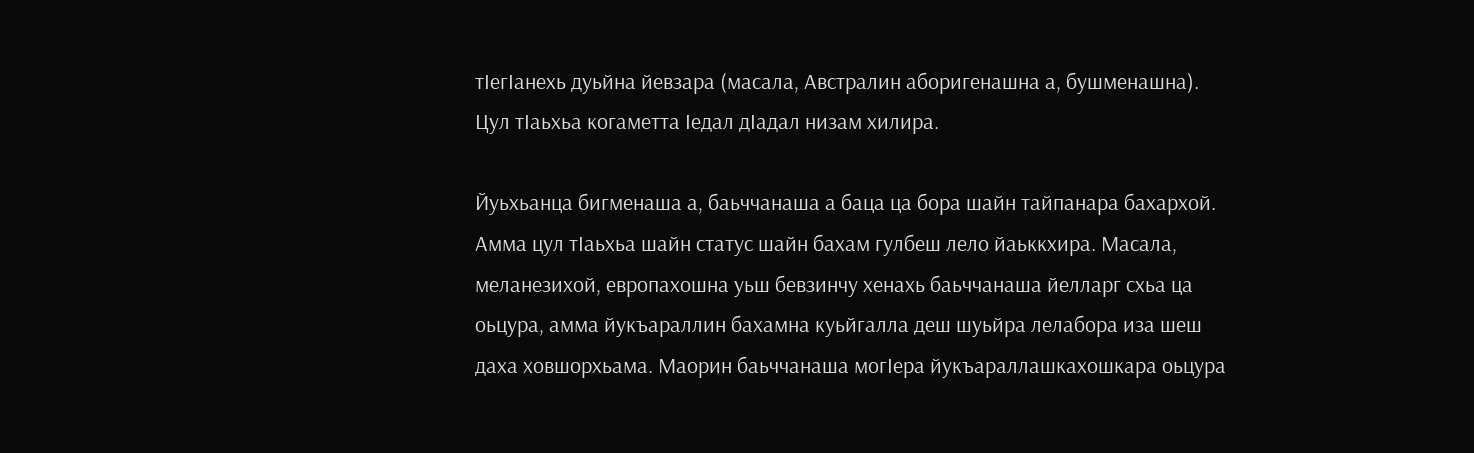тӀегӀанехь дуьйна йевзара (масала, Австралин аборигенашна а, бушменашна). Цул тӀаьхьа когаметта Ӏедал дӀадал низам хилира.

Йуьхьанца бигменаша а, баьччанаша а баца ца бора шайн тайпанара бахархой. Амма цул тӀаьхьа шайн статус шайн бахам гулбеш лело йаьккхира. Масала, меланезихой, европахошна уьш бевзинчу хенахь баьччанаша йелларг схьа ца оьцура, амма йукъараллин бахамна куьйгалла деш шуьйра лелабора иза шеш даха ховшорхьама. Маорин баьччанаша могӀера йукъараллашкахошкара оьцура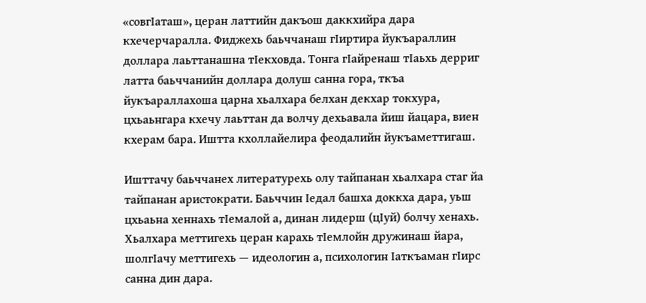«совгӀаташ», церан латтийн дакъош даккхийра дара кхечерчаралла. Фиджехь баьччанаш гӀиртира йукъараллин доллара лаьттанашна тӀекховда. Тонга гӀайренаш тӀаьхь дерриг латта баьччанийн доллара долуш санна гора, ткъа йукъараллахоша царна хьалхара белхан декхар токхура, цхьаьнгара кхечу лаьттан да волчу дехьавала йиш йацара, виен кхерам бара. Иштта кхоллайелира феодалийн йукъаметтигаш.

Ишттачу баьччанех литературехь олу тайпанан хьалхара стаг йа тайпанан аристократи. Баьччин Ӏедал башха доккха дара, уьш цхьаьна хеннахь тӀемалой а, динан лидерш (цӀуй) болчу хенахь. Хьалхара меттигехь церан карахь тӀемлойн дружинаш йара, шолгӀачу меттигехь — идеологин а, психологин Ӏаткъаман гӀирс санна дин дара.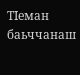ТӀеман баьччанаш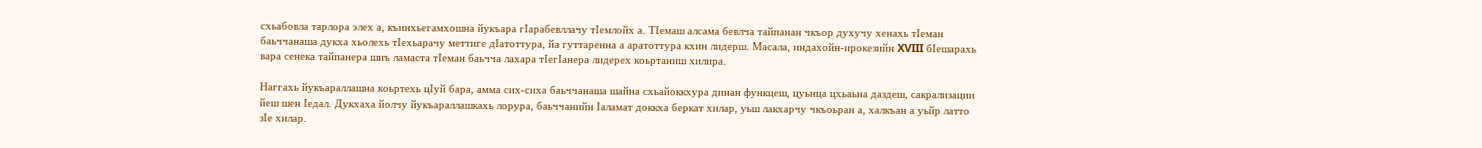схьабовла тарлора элех а, къинхьегамхошна йукъара гӀарабевллачу тӀемлойх а. ТӀемаш алсама бевлча тайпанан чкъор духучу хенахь тӀеман баьччанаша дукха хьолехь тӀехьарачу меттиге дӀатоттура, йа гуттаренна а аратоттура кхин лидерш. Масала, индахойн-ирокезийн XVIII бӀешарахь вара сенека тайпанера шиъ ламаста тӀеман баьчча лахара тӀегӀанера лидерех коьртаниш хилира.

Наггахь йукъараллашна коьртехь цӀуй бара, амма сих-сиха баьччанаша шайна схьайоккхура динан функцеш, цуьнца цхьаьна даздеш, сакрализации йеш шен Ӏедал. Дукхаха йолчу йукъараллашкахь лорура, баьччанийн Ӏаламат доккха беркат хилар, уьш лакхарчу чкъоьран а, халкъан а уьйр латто зӀе хилар.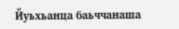Йуьхьанца баьччанаша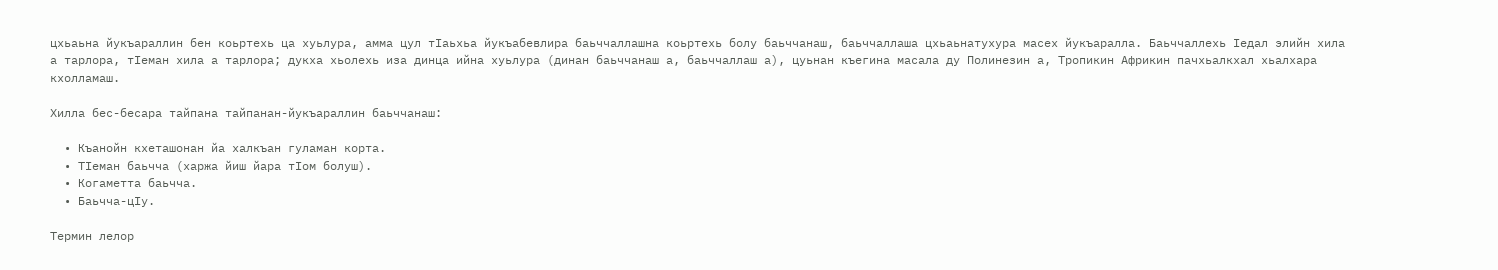цхьаьна йукъараллин бен коьртехь ца хуьлура, амма цул тӀаьхьа йукъабевлира баьччаллашна коьртехь болу баьччанаш, баьччаллаша цхьаьнатухура масех йукъаралла. Баьччаллехь Ӏедал элийн хила а тарлора, тӀеман хила а тарлора; дукха хьолехь иза динца ийна хуьлура (динан баьччанаш а, баьччаллаш а), цуьнан къегина масала ду Полинезин а, Тропикин Африкин пачхьалкхал хьалхара кхолламаш.

Хилла бес-бесара тайпана тайпанан-йукъараллин баьччанаш:

  • Къанойн кхеташонан йа халкъан гуламан корта.
  • ТӀеман баьчча (харжа йиш йара тӀом болуш).
  • Когаметта баьчча.
  • Баьчча-цӀу.

Термин лелор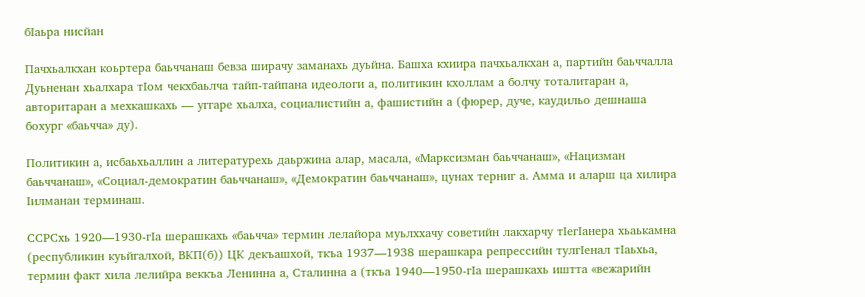бӀаьра нисйан

Пачхьалкхан коьртера баьччанаш бевза ширачу заманахь дуьйна. Башха кхиира пачхьалкхан а, партийн баьччалла Дуьненан хьалхара тӀом чекхбаьлча тайп-тайпана идеологи а, политикин кхоллам а болчу тоталитаран а, авторитаран а мехкашкахь — уггаре хьалха, социалистийн а, фашистийн а (фюрер, дуче, каудильо дешнаша бохург «баьчча» ду).

Политикин а, исбаьхьаллин а литературехь даьржина алар, масала, «Марксизман баьччанаш», «Нацизман баьччанаш», «Социал-демократин баьччанаш», «Демократин баьччанаш», цунах терниг а. Амма и аларш ца хилира Ӏилманан терминаш.

ССРСхь 1920—1930-гӀа шерашкахь «баьчча» термин лелайора муьлххачу советийн лакхарчу тӀегӀанера хьаькамна (республикин куьйгалхой, ВКП(б)) ЦК декъашхой, ткъа 1937—1938 шерашкара репрессийн тулгӀенал тӀаьхьа, термин факт хила лелийра веккъа Ленинна а, Сталинна а (ткъа 1940—1950-гӀа шерашкахь иштта «вежарийн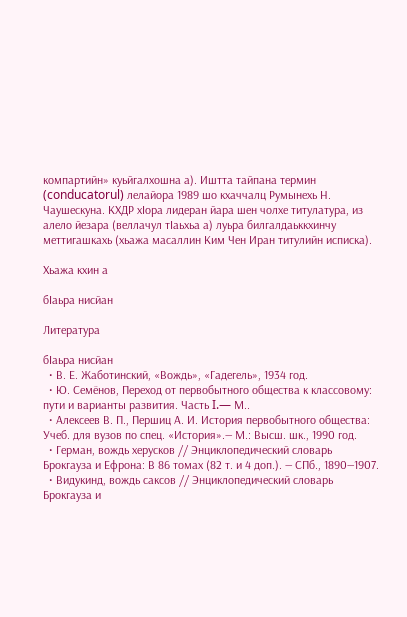компартийн» куьйгалхошна а). Иштта тайпана термин (conducatorul) лелайора 1989 шо кхаччалц Румынехь Н. Чаушескуна. КХДР хӀора лидеран йара шен чолхе титулатура, из алело йезара (веллачул тӀаьхьа а) луьра билгалдаьккхинчу меттигашкахь (хьажа масаллин Ким Чен Иран титулийн исписка).

Хьажа кхин а

бӀаьра нисйан

Литература

бӀаьра нисйан
  • В. Е. Жаботинский, «Вождь», «Гадегель», 1934 год.
  • Ю. Семёнов, Переход от первобытного общества к классовому: пути и варианты развития. Часть I.— М..
  • Алексеев В. П., Першиц А. И. История первобытного общества: Учеб. для вузов по спец. «История».— М.: Высш. шк., 1990 год.
  • Герман, вождь херусков // Энциклопедический словарь Брокгауза и Ефрона: В 86 томах (82 т. и 4 доп.). — СПб., 1890—1907.
  • Видукинд, вождь саксов // Энциклопедический словарь Брокгауза и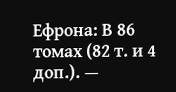Ефрона: В 86 томах (82 т. и 4 доп.). —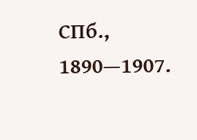СПб., 1890—1907.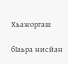Хьажоргаш

бӀаьра нисйан